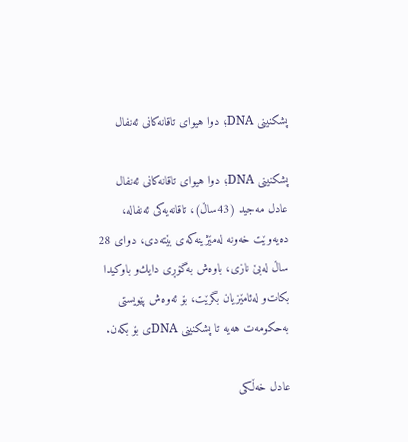پشكنینی DNA؛ دوا هیوای تاقانه‌كانی ئه‌نفال

پشكنینی DNA؛ دوا هیوای تاقانه‌كانی ئه‌نفال
عادل مه‌جید (43ساڵ)، تاقانه‌یه‌كی ئه‌نفاله‌، ده‌یه‌وێت خه‌ونه‌ له‌مێژینه‌كه‌ی‌ بێته‌دی، دوای 28 ساڵ له‌بێ نازی، باوه‌ش به‌گۆڕی دایك‌و باوكیدا بكات‌و له‌ئامێزیان بگرێت، بۆ ئه‌وه‌ش پێویستی به‌حكومه‌ت هه‌یه‌ تا پشكنینی DNAی بۆ بكه‌ن.

عادل خه‌ڵكی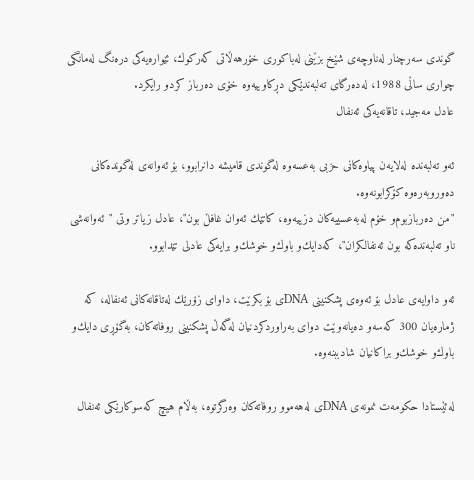گوندی سه‌رچنار له‌ناوچه‌ی‌ شێخ بزێنی له‌باكوری خۆرهه‌ڵاتی كه‌ركوك، ئێواره‌یه‌كی دره‌نگ له‌مانگی چواری ساڵی 1988، له‌ده‌رگای ته‌لبه‌ندێكی دڕكاوییه‌وه‌ خۆی ده‌رباز كردو رایكرد.
عادل مه‌جید، تاقانه‌یه‌كی‌ ئه‌نفال

ئه‌و ته‌لبه‌نده‌ له‌لایه‌ن پیاوه‌كانی حزبی به‌عسه‌وه‌ له‌گوندی قامیشه‌ دانرابوو، بۆ ئه‌وانه‌ی‌ له‌گونده‌كانی ده‌وروبه‌ره‌وه‌ كۆكرابونه‌وه‌.
"من ده‌ربازبوم‌و خۆم له‌به‌عسییه‌كان دزییه‌وه‌، كاتێك ئه‌وان غافڵ بون"، عادل زیاتر وتی "ئه‌وانه‌شی ناو ته‌لبه‌نده‌كه‌ بون ئه‌نفالكران"، كه‌دایك‌و باوك‌و خوشك‌و برایه‌كی عادلی تێدابوو.

ئه‌و داوایه‌ی عادل بۆ ئه‌وه‌ی‌ پشكنینی DNAی بۆ بكرێت، داوای زۆرێك له‌تاقانه‌كانی ئه‌نفاله‌، كه‌ ژماره‌یان 300 كه‌سه‌و ده‌یانه‌وێت دوای به‌راوردكردنیان له‌گه‌ڵ پشكنینی روفاته‌كان، به‌گۆڕی دایك‌و باوك‌و خوشك‌و براكانیان شادببنه‌وه‌.

له‌ئێستادا حكومه‌ت نمونه‌ی DNAی له‌هه‌موو روفاته‌كان وه‌رگرتوه‌، به‌ڵام هیچ كه‌سوكارێكی ئه‌نفال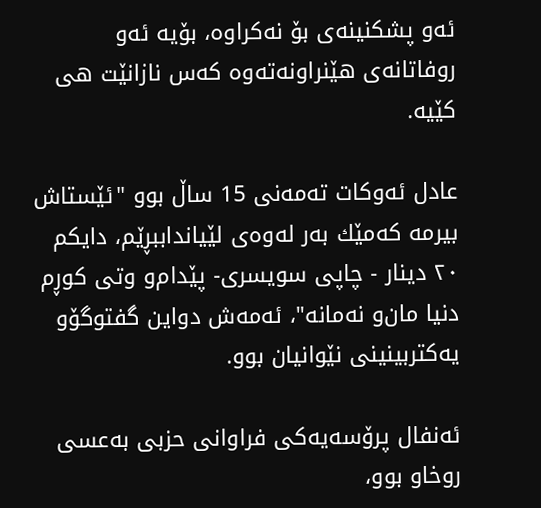ئه‌و پشكنینه‌ی‌ بۆ نه‌كراوه‌، بۆیه‌ ئه‌و روفاتانه‌ی‌ هێنراونه‌ته‌وه‌ كه‌س نازانێت هی كێیه‌.

عادل ئه‌وكات ته‌مه‌نی 15 ساڵ بوو "ئێستاش بیرمه‌ كه‌مێك به‌ر له‌وه‌ی‌ لێیانداببڕێم، دایكم ٢٠ دینار - چاپی سویسری- پێدام‌و وتی كوڕم دنیا مان‌و نه‌مانه‌"، ئه‌مه‌ش دواین گفتوگۆو یه‌كتربینینی نێوانیان بوو.

ئه‌نفال پرۆسه‌یه‌كی فراوانی حزبی به‌عسی روخاو بوو،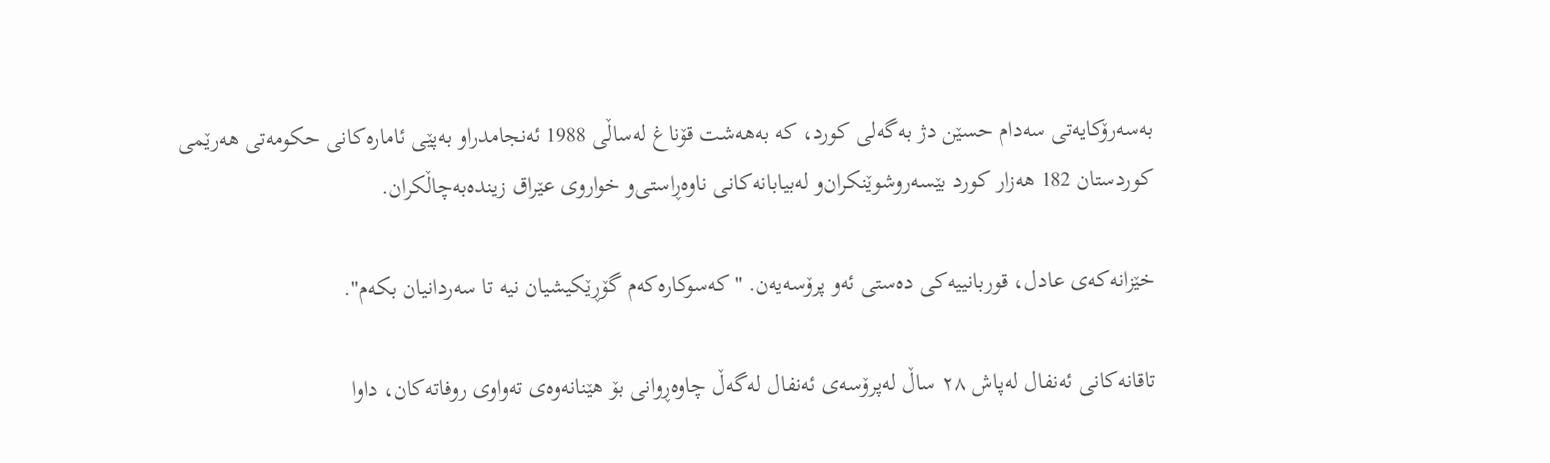به‌سه‌رۆكایه‌تی سه‌دام حسێن دژ به‌گه‌لی كورد، كه‌ به‌هه‌شت قۆناغ له‌ساڵی 1988 ئه‌نجامدراو به‌پێی ئاماره‌كانی حكومه‌تی هه‌رێمی كوردستان 182 هه‌زار كورد بێسه‌روشوێنكران‌و له‌بیابانه‌كانی ناوه‌ڕاستی‌و خواروی عێراق زینده‌به‌چاڵكران.

خێزانه‌كه‌ی‌ عادل، قوربانییه‌كی ده‌ستی ئه‌و پرۆسه‌یه‌ن. "كه‌سوكاره‌كه‌م گۆڕێكیشیان نیه‌ تا سه‌ردانیان بكه‌م".

تاقانه‌كانی ئه‌نفال له‌پاش ٢٨ ساڵ له‌پرۆسه‌ی‌ ئه‌نفال له‌گه‌ڵ چاوه‌ڕوانی بۆ هێنانه‌وه‌ی ته‌واوی روفاته‌كان، داوا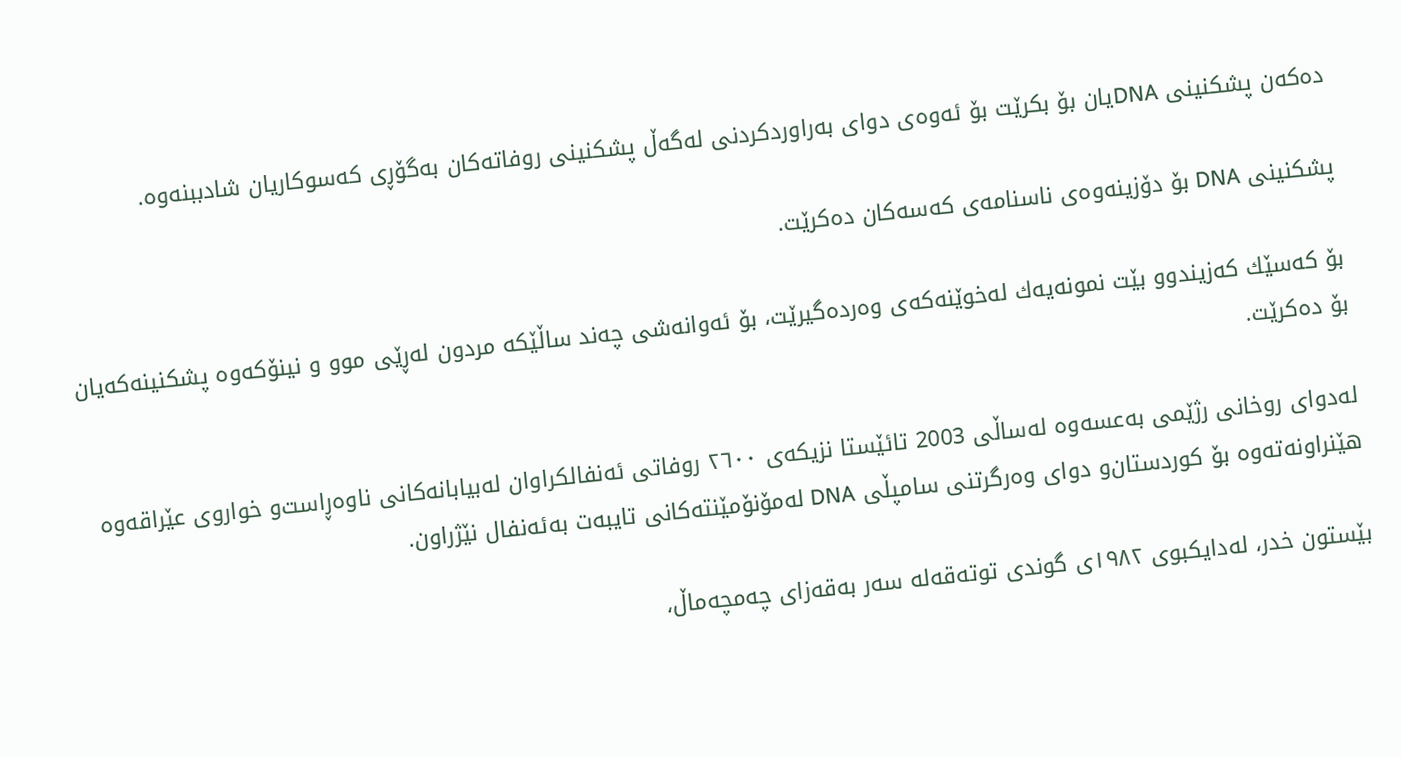ده‌كه‌ن پشكنینی DNAیان بۆ بكرێت بۆ ئه‌وه‌ی‌ دوای به‌راوردكردنی له‌گه‌ڵ پشكنینی روفاته‌كان به‌گۆڕی كه‌سوكاریان شادببنه‌وه‌.

پشكنینی DNA بۆ دۆزینه‌وه‌ی ناسنامه‌ی كه‌سه‌كان ده‌كرێت.

بۆ كه‌سێك كه‌زیندوو بێت نمونه‌یه‌ك له‌خوێنه‌كه‌ی‌ وه‌رده‌گیرێت، بۆ ئه‌وانه‌شی چه‌ند ساڵێكه‌ مردون له‌ڕێی موو و نینۆكه‌وه‌ پشكنینه‌كه‌یان بۆ ده‌كرێت.

له‌دوای روخانی رژێمی به‌عسه‌وه‌ له‌ساڵی 2003 تائێستا نزیكه‌ی ٢٦٠٠ روفاتی ئه‌نفالكراوان له‌بیابانه‌كانی ناوه‌ڕاست‌و خواروی عێراقه‌وه‌ هێنراونه‌ته‌وه‌ بۆ كوردستان‌و دوای وه‌رگرتنی سامپڵی DNA له‌مۆنۆمێنته‌كانی تایبه‌ت به‌ئه‌نفال نێژراون.

بێستون خدر، له‌دایكبوی ١٩٨٢ی گوندی توته‌قه‌له‌ سه‌ر به‌قه‌زای چه‌مچه‌ماڵ،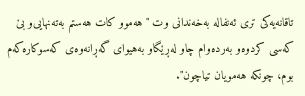تاقانه‌یه‌كی تری ئه‌نفاله‌ به‌خه‌ندانی وت "هه‌موو كات هه‌ستم به‌ته‌نهایی‌و بێ كه‌سی كردوه‌و به‌رده‌وام چاو له‌ڕێگاو به‌هیوای گه‌ڕانه‌وه‌ی كه‌سوكاره‌كه‌م بوم، چونكه‌ هه‌مویان تیاچون".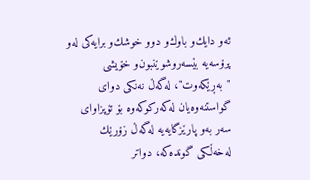ئه‌و دایك‌و باوك‌و دوو خوشك‌و برایه‌كی له‌و پرۆسه‌یه‌ بێسه‌روشوێنبون‌و خۆیشی "به‌ڕێكه‌وت"، له‌گه‌ڵ نه‌نكی دوای گواستنه‌وه‌یان له‌كه‌ركوكه‌وه‌ بۆ تۆپزاوای سه‌ر به‌و پارێزگایه‌یه‌ له‌گه‌ڵ زۆرێك له‌خه‌ڵكی گونده‌كه‌، دواتر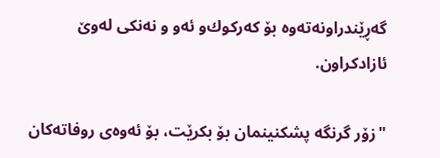گه‌ڕێندراونه‌ته‌وه‌ بۆ كه‌ركوك‌و ئه‌و و نه‌نكی‌ له‌وێ‌ ئازادكراون.

"زۆر گرنگه‌ پشكنینمان بۆ بكرێت، بۆ ئه‌وه‌ی‌ روفاته‌كان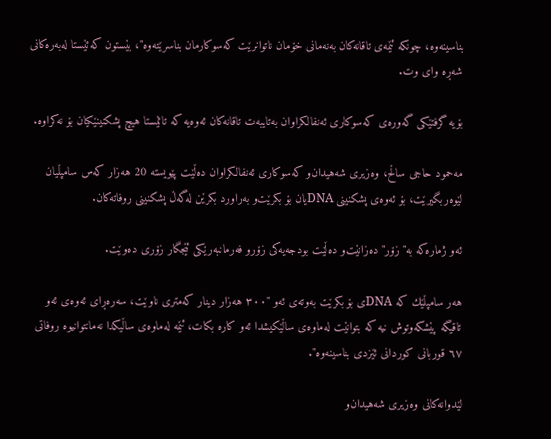بناسینه‌وه‌، چونكه‌ ئێمه‌ی تاقانه‌كان به‌نه‌مانی خۆمان ناتوانرێت كه‌سوكارمان بناسرێته‌وه‌"، بێستون كه‌ئێستا له‌به‌ره‌كانی شه‌ڕه‌ وای وت.

بۆیه‌ گرفتێكی گه‌وره‌ی‌ كه‌سوكاری ئه‌نفالكراوان به‌تایبه‌ت تاقانه‌كان ئه‌وه‌یه‌ كه‌ تائێستا هیچ پشكنینێكیان بۆ نه‌كراوه‌.

مه‌حمود حاجی ساڵح، وه‌زیری شه‌هیدان‌و كه‌سوكاری ئه‌نفالكراوان ده‌ڵێت پێویسته‌ 20 هه‌زار كه‌س سامپڵیان لێوه‌ربگیرێت، بۆ ئه‌وه‌ی‌ پشكنینی DNAیان بۆ بكرێت‌و به‌راورد بكرێن له‌گه‌ڵ پشكنینی روفاته‌كان.

ئه‌و ژماره‌كه‌ به‌"زۆر" ده‌زانێت‌و ده‌ڵێت بودجه‌یه‌كی زۆرو فه‌رمانبه‌رێكی ئێجگار زۆری ده‌وێت.

هه‌ر سامپڵێك كه‌ DNAی بۆ بكرێت به‌وته‌ی‌ ئه‌و "٣٠٠ هه‌زار دینار كه‌متری ناوێت، سه‌ره‌ڕای ئه‌وه‌ی ئه‌و تاقیگه‌ پێشكه‌وتوش نیه‌ كه‌ بتوانێت له‌ماوه‌ی ساڵێكیشدا ئه‌و كاره‌ بكات، ئێمه‌ له‌ماوه‌ی ساڵیكدا نه‌مانتوانیوه‌ روفاتی ٦٧ قوربانی كوردانی ئێزدی بناسینه‌وه‌".

لێدوانه‌كانی وه‌زیری شه‌هیدان‌و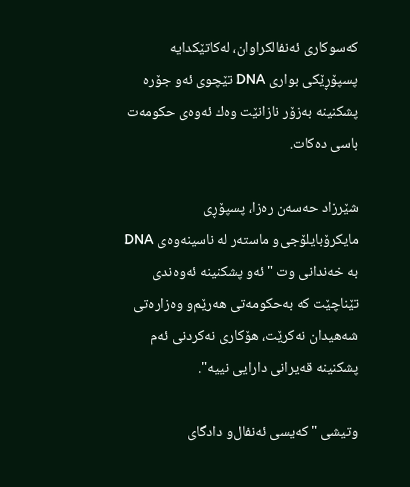كه‌سوكاری ئه‌نفالكراوان، له‌كاتێكدایه‌ پسپۆڕێكی بواری DNA تێچوی ئه‌و جۆره‌ پشكنینه‌ به‌زۆر نازانێت وه‌ك ئه‌وه‌ی‌ حكومه‌ت باسی ده‌كات.

شێرزاد حه‌سه‌ن ره‌زا، پسپۆڕی مایكرۆبایلۆجی‌و ماسته‌ر له‌ ناسینه‌وه‌ی DNA به‌ خه‌ندانی وت "ئه‌و پشكنینه‌ ئه‌وه‌ندی تێناچێت كه‌ به‌حكومه‌تی هه‌رێم‌و وه‌زاره‌تی شه‌هیدان نه‌كرێت، هۆكاری نه‌كردنی ئه‌م پشكنینه‌ قه‌یرانی دارایی نییه‌".

وتیشی "كه‌یسی ئه‌نفال‌و دادگای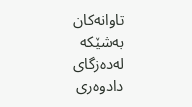تاوانه‌كان به‌شێكه‌ له‌ده‌زگای دادوه‌ری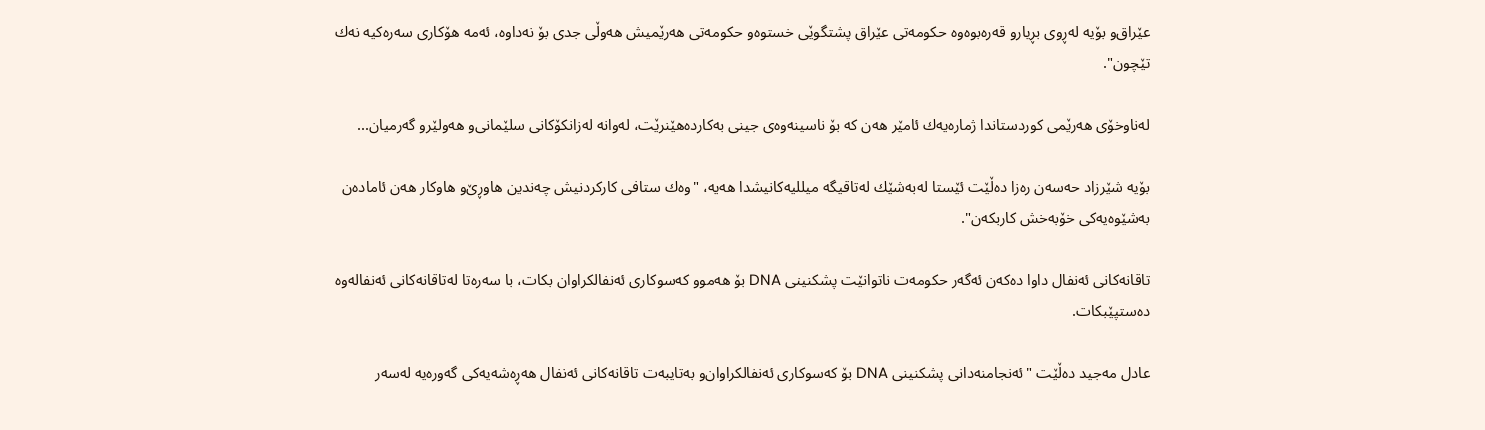عێراق‌و بۆیه‌ له‌ڕوی بڕیارو قه‌ره‌بوه‌وه‌ حكومه‌تی عێراق پشتگوێی خستوه‌و حكومه‌تی هه‌رێمیش هه‌وڵی جدی بۆ نه‌داوه‌، ئه‌مه‌ هۆكاری سه‌ره‌كیه‌ نه‌ك تێچون".

له‌ناوخۆی هه‌رێمی كوردستاندا ژماره‌یه‌ك ئامێر هه‌ن كه‌ بۆ ناسینه‌وه‌ی جینی به‌كارده‌هێنرێت، له‌وانه‌ له‌زانكۆكانی سلێمانی‌و هه‌ولێرو گه‌رمیان...

بۆیه‌ شێرزاد حه‌سه‌ن ره‌زا ده‌ڵێت ئێستا له‌به‌شێك له‌تاقیگه‌ میللیه‌كانیشدا هه‌یه‌، "وه‌ك ستافی كاركردنیش چه‌ندین هاوڕێ‌و هاوكار هه‌ن ئاماده‌ن به‌شێوه‌یه‌كی خۆبه‌خش كاربكه‌ن".

تاقانه‌كانی ئه‌نفال داوا ده‌كه‌ن ئه‌گه‌ر حكومه‌ت ناتوانێت پشكنینی DNA بۆ هه‌موو كه‌سوكاری ئه‌نفالكراوان بكات، با سه‌ره‌تا له‌تاقانه‌كانی ئه‌نفاله‌وه‌ ده‌ستپێبكات.

عادل مه‌جید ده‌ڵێت "ئه‌نجامنه‌دانی پشكنینی DNA بۆ كه‌سوكاری ئه‌نفالكراوان‌و به‌تایبه‌ت تاقانه‌كانی ئه‌نفال هه‌ڕه‌شه‌یه‌كی گه‌وره‌یه‌ له‌سه‌ر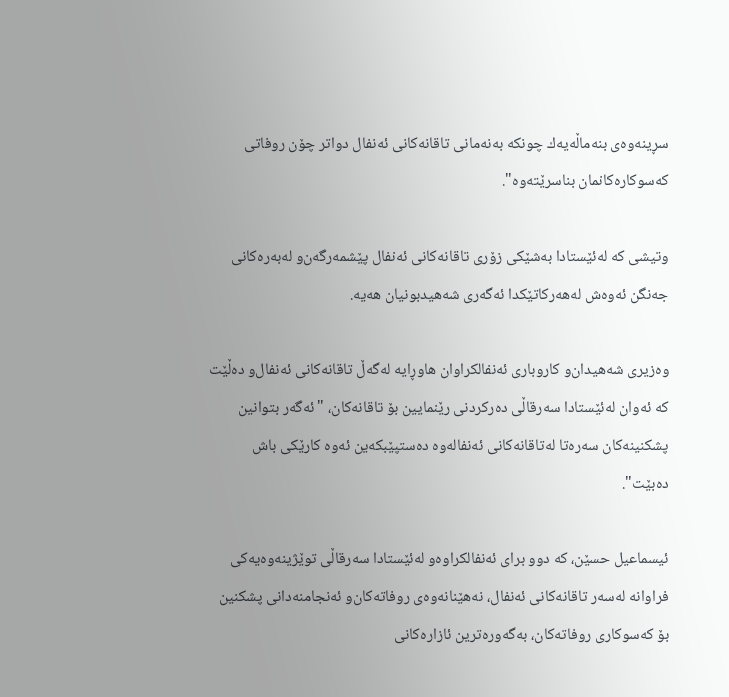سڕینه‌وه‌ی بنه‌ماڵه‌یه‌ك چونكه‌ به‌نه‌مانی تاقانه‌كانی ئه‌نفال دواتر چۆن روفاتی كه‌سوكاره‌كانمان بناسرێته‌وه‌".

وتیشی كه‌ له‌ئێستادا به‌شێكی زۆری تاقانه‌كانی ئه‌نفال پێشمه‌رگه‌ن‌و له‌به‌ره‌كانی جه‌نگن ئه‌وه‌ش له‌هه‌ركاتێكدا ئه‌گه‌ری شه‌هیدبونیان هه‌یه‌.

وه‌زیری شه‌هیدان‌و كاروباری ئه‌نفالكراوان هاوڕایه‌ له‌گه‌ڵ تاقانه‌كانی ئه‌نفال‌و ده‌ڵێت كه‌ ئه‌وان له‌ئێستادا سه‌رقاڵی ده‌ركردنی رێنمایین بۆ تاقانه‌كان، "ئه‌گه‌ر بتوانین پشكنینه‌كان سه‌ره‌تا له‌تاقانه‌كانی ئه‌نفاله‌وه‌ ده‌ستپێبكه‌ین ئه‌وه‌ كارێكی باش ده‌بێت".

ئیسماعیل حسێن، كه‌ دوو برای ئه‌نفالكراوه‌و له‌ئێستادا سه‌رقاڵی توێژینه‌وه‌یه‌كی فراوانه‌ له‌سه‌ر تاقانه‌كانی ئه‌نفال، نه‌هێنانه‌وه‌ی روفاته‌كان‌و ئه‌نجامنه‌دانی پشكنین بۆ كه‌سوكاری روفاته‌كان، به‌گه‌وره‌ترین ئازاره‌كانی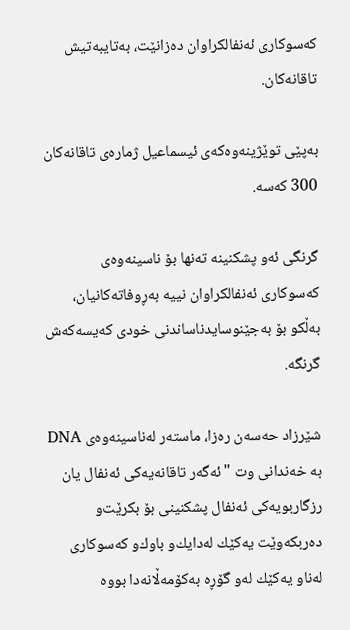كه‌سوكاری ئه‌نفالكراوان ده‌زانێت، به‌تایبه‌تیش تاقانه‌كان.

به‌پێی توێژینه‌وه‌كه‌ی‌ ئیسماعیل ژماره‌ی‌ تاقانه‌كان 300 كه‌سه‌.

گرنگی ئه‌و پشكنینه‌ ته‌نها بۆ ناسینه‌وه‌ی‌ كه‌سوكاری ئه‌نفالكراوان نییه‌ به‌ڕوفاته‌كانیان، به‌ڵكو بۆ به‌جێنوسایدناساندنی خودی كه‌یسه‌كه‌ش گرنگه‌.

شێرزاد حه‌سه‌ن ره‌زا، ماسته‌ر له‌ناسینه‌وه‌ی DNA به‌ خه‌ندانی وت "ئه‌گه‌ر تاقانه‌یه‌كی ئه‌نفال یان رزگاربویه‌كی ئه‌نفال پشكنینی بۆ بكرێت‌و ده‌ربكه‌وێت یه‌كێك له‌دایك‌و باوك‌و كه‌سوكاری له‌ناو یه‌كێك له‌و گۆڕه‌ به‌كۆمه‌ڵانه‌دا بووه‌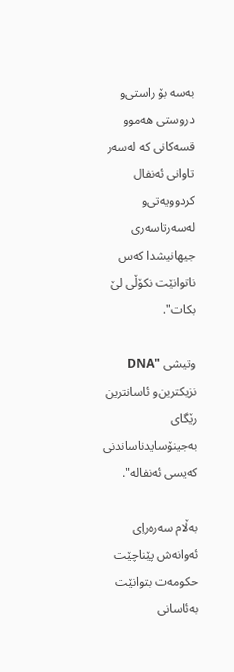به‌سه‌ بۆ راستی‌و دروستی هه‌موو قسه‌كانی كه‌ له‌سه‌ر تاوانی ئه‌نفال كردوویه‌تی‌و له‌سه‌رتاسه‌ری جیهانیشدا كه‌س ناتوانێت نكۆڵی لێ بكات".

وتیشی "DNA نزیكترین‌و ئاسانترین رێگای به‌جینۆسایدناساندنی كه‌یسی ئه‌نفاله‌".

به‌ڵام سه‌ره‌راِی ئه‌وانه‌ش پێناچێت حكومه‌ت بتوانێت به‌ئاسانی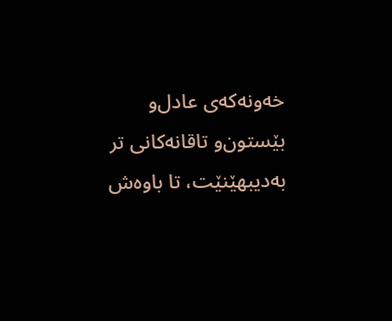خه‌ونه‌كه‌ی‌ عادل‌و بێستون‌و تاقانه‌كانی تر به‌دیبهێنێت، تا باوه‌ش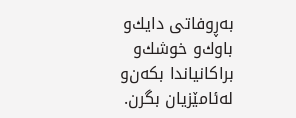به‌ڕوفاتی دایك‌و باوك‌و خوشك‌و براكانیاندا بكه‌ن‌و له‌ئامێزیان بگرن.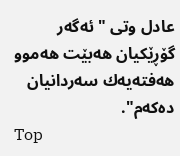عادل وتی "ئه‌گه‌ر گۆڕێكیان هه‌بێت هه‌موو هه‌فته‌یه‌ك سه‌ردانیان ده‌كه‌م".
Top